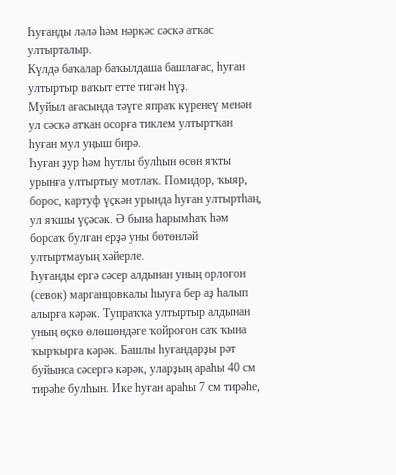Һуғанды ләлә һәм нәркәс сәскә атҡас ултырталыр.
Күлдә баҡалар баҡылдаша башлағас, һуған ултыртыр ваҡыт етте тигән һүҙ.
Муйыл ағасында тәүге япраҡ күренеү менән ул сәскә атҡан осорға тиклем ултыртҡан һуған мул уңыш бирә.
Һуған ҙур һәм һутлы булһын өсөн яҡты урынға ултыртыу мотлаҡ. Помидор, ҡыяр, борос, картуф үҫкән урында һуған ултыртһаң, ул яҡшы үҫәсәк. Ә бына һарымһаҡ һәм борсаҡ булған ерҙә уны бөтөнләй ултыртмауың хәйерле.
Һуғанды ергә сәсер алдынан уның орлоғон (севок) марганцовкалы һыуға бер аҙ һалып алырға кәрәк. Тупраҡҡа ултыртыр алдынан уның өҫкө өлөшөндәге ҡойроғон саҡ ҡына ҡырҡырға кәрәк. Башлы һуғандарҙы рәт буйынса сәсергә кәрәк, уларҙың араһы 40 см тирәһе булһын. Ике һуған араһы 7 см тирәһе,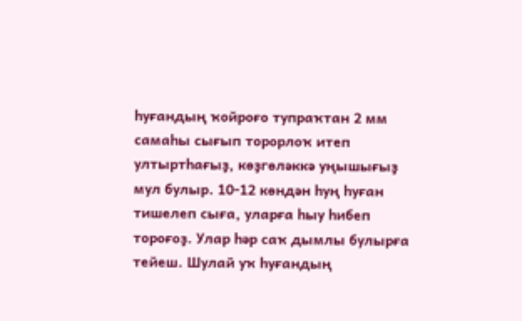һуғандың ҡойроғо тупраҡтан 2 мм самаһы сығып торорлоҡ итеп ултыртһағыҙ, көҙгөләккә уңышығыҙ мул булыр. 10-12 көндән һуң һуған тишелеп сыға, уларға һыу һибеп тороғоҙ. Улар һәр саҡ дымлы булырға тейеш. Шулай уҡ һуғандың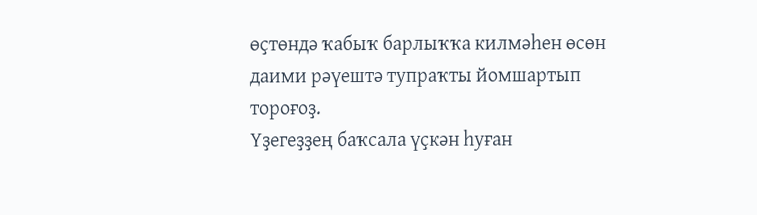өҫтөндә ҡабыҡ барлыҡҡа килмәһен өсөн даими рәүештә тупраҡты йомшартып тороғоҙ.
Үҙегеҙҙең баҡсала үҫкән һуған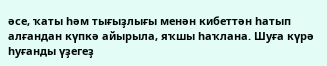әсе, ҡаты һәм тығыҙлығы менән кибеттән һатып алғандан күпкә айырыла, яҡшы һаҡлана. Шуға күрә һуғанды үҙегеҙ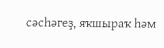сәсһәгеҙ, яҡшыраҡ һәм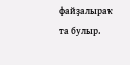файҙалыраҡ та булыр.